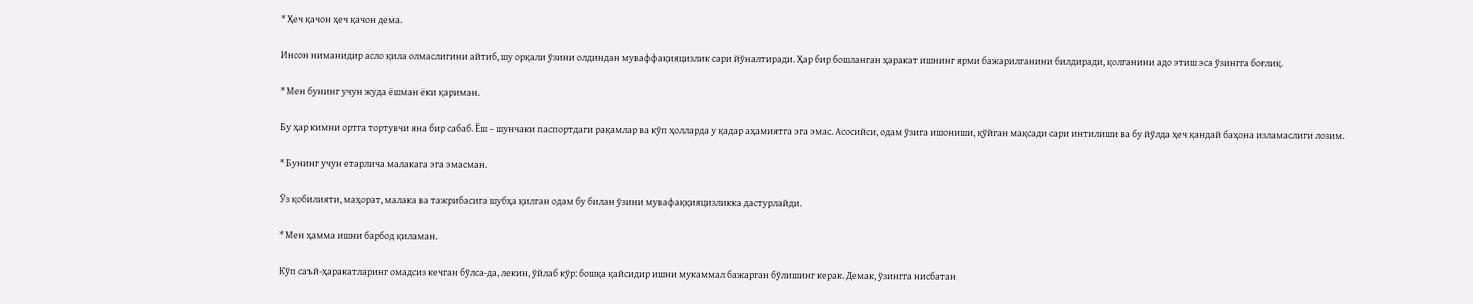* Ҳеч қачон ҳеч қачон дема.

Инсон ниманидир асло қила олмаслигини айтиб, шу орқали ўзини олдиндан муваффақияцизлик сари йўналтиради. Ҳар бир бошланган ҳаракат ишнинг ярми бажарилганини билдиради, қолганини адо этиш эса ўзингга боғлиқ.

* Мен бунинг учун жуда ёшман ёки қариман.

Бу ҳар кимни ортга тортувчи яна бир сабаб. Ёш – шунчаки паспортдаги рақамлар ва кўп ҳолларда у қадар аҳамиятга эга эмас. Асосийси, одам ўзига ишониши, қўйган мақсади сари интилиши ва бу йўлда ҳеч қандай баҳона изламаслиги лозим.

* Бунинг учун етарлича малакага эга эмасман.

Ўз қобилияти, маҳорат, малака ва тажрибасига шубҳа қилган одам бу билан ўзини мувафаққияцизликка дастурлайди.

* Мен ҳамма ишни барбод қиламан.

Кўп саъй-ҳаракатларинг омадсиз кечган бўлса-да, лекин, ўйлаб кўр: бошқа қайсидир ишни мукаммал бажарган бўлишинг керак. Демак, ўзингга нисбатан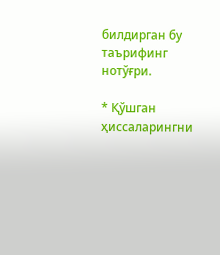билдирган бу таърифинг нотўғри.

* Қўшган ҳиссаларингни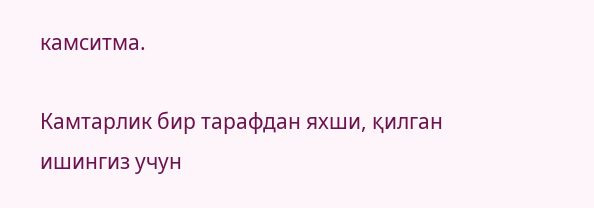камситма.

Камтарлик бир тарафдан яхши, қилган ишингиз учун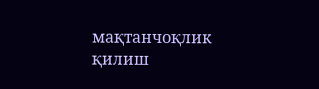мақтанчоқлик қилиш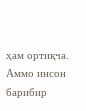ҳам ортиқча. Аммо инсон барибир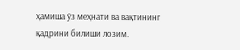ҳамиша ўз меҳнати ва вақтининг қадрини билиши лозим.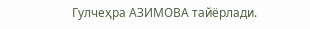Гулчеҳра АЗИМОВА тайёрлади.